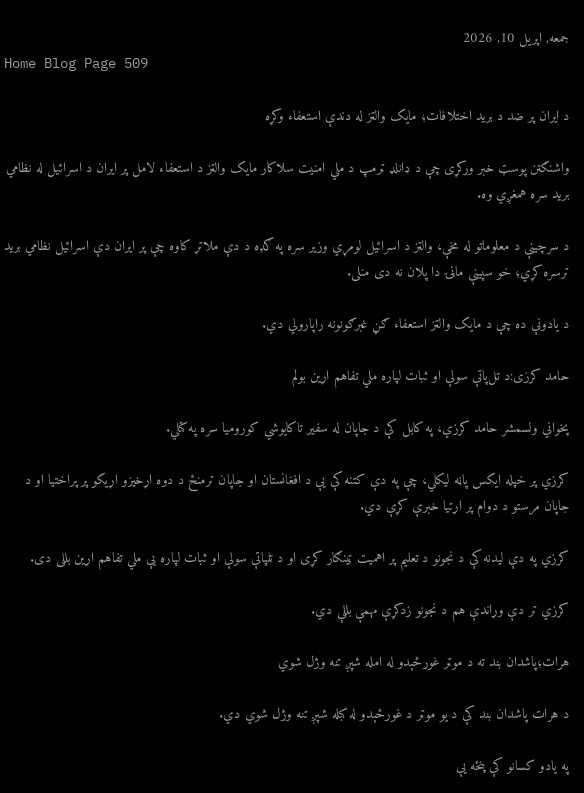جمعه, اپریل 10, 2026
Home Blog Page 509

د ایران پر ضد د برید اختلافات؛ مایک والټز له دندې استعفاء وکړه

واشنګټن پوسټ خبر ورکړی چې د ډانلډ ټرمپ د ملي امنیت سلاکار مایک والټز د استعفاء لامل پر ایران د اسرائیل له نظامي برید سره همغږي وه.

د سرچینې د معلوماتو له مخې، والټز د اسرائیل لومړي وزیر سره په ګډه د دې ملاتړ کاوه چې پر ایران دې اسرائیل نظامي برید ترسره کړي؛ خو سپینې ماڼۍ دا پلان نه دی منلی.

د یادونې ده چې د مایک والټز استعفاء ګڼ غبرګونونه راپارولي دي.

حامد کرزی:د تل‌پاتې سولې او ثبات لپاره ملي تفاهم اړین بولم

پخواني ولسمشر حامد کرزي، په کابل کې د جاپان له سفیر تاکایوشي کورومیا سره په کتلي.

کرزي پر خپله ایکس پاڼه لیکلي، چې په دې کتنه کې یې د افغانستان او جاپان ترمنځ د دوه اړخیزو اړیکو پر پراختیا او د جاپان مرستو د دوام پر اړتیا خبرې کړې دي.

کرزي په دې لیدنه کې د نجونو د تعلیم پر اهمیت ټینګار کړی او د تلپاتې سولې او ثبات لپاره یې ملي تفاهم اړین بللی دی.

کرزي تر دې وړاندې هم د نجونو زدکړې مهمې بللې دي.

هرات‌؛پاشدان بند ته د موټر غورځېدو له امله شپږ تنه وژل شوي

د هرات پاشدان بند کې د یو موټر د غورځېدو له کبله شپږ تنه وژل شوي دي.

په یادو کسانو کې پنځه یې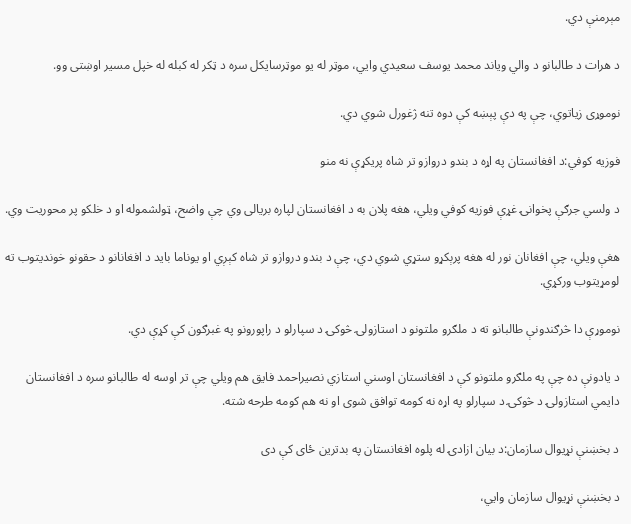مېرمنې دي.

د هرات د طالبانو د والي ویاند محمد یوسف سعیدي وايي، موټر له یو موټرسایکل سره د ټکر له کبله له خپل مسیر اوښتی وو.

نوموړی زیاتوي، چې په دې پېښه کې دوه تنه ژغورل شوي دي.

فوزیه کوفي:د افغانستان په اړه د بندو دروازو تر شاه پریکړې نه منو

د ولسي جرګې پخوانۍ غړې فوزیه کوفي ویلي، هغه پلان به د افغانستان لپاره بریالی وي چې واضح، ټولشموله او د خلکو پر محوریت وي.

هغې ویلي، چې افغانان نور له هغه پرېکړو ستړي شوي دي، چې د بندو دروازو تر شاه کېږي او یوناما باید د افغانانو د حقونو خوندیتوب ته لومړیتوب ورکړي.

نوموړې دا څرګندونې طالبانو ته د ملګرو ملتونو د استازولۍ څوکۍ د سپارلو د راپورونو په غبرګون کې کړې دي.

د یادونې ده چې په ملګرو ملتونو کې د افغانستان اوسني استازي نصیراحمد فایق هم ویلي چې تر اوسه له طالبانو سره د افغانستان دایمي استازولۍ د څوکۍ د سپارلو په اړه نه کومه توافق شوی او نه هم کومه طرحه شته.

د بخښنې نړیوال سازمان:د بیان ازادۍ له پلوه افغانستان په بدترین ځای کې دی

د بخښنې نړیوال سازمان وايي،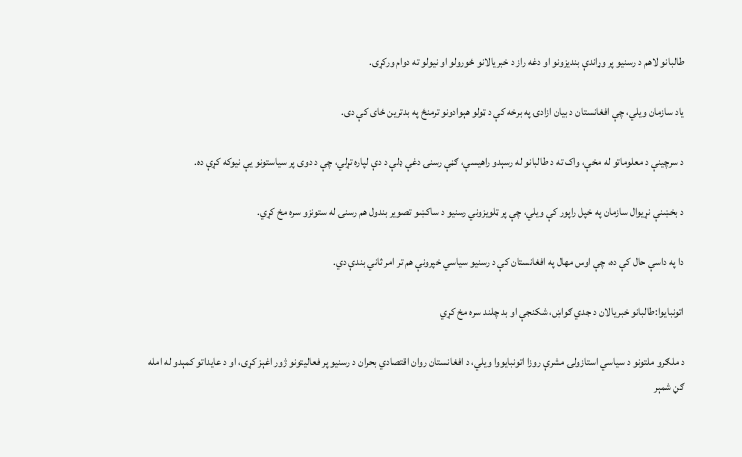طالبانو لاهم د رسنیو پر وړاندې بندیزونو او دغه راز د خبریالانو ځورولو او نیولو ته دوام ورکړی.

یاد سازمان ویلي، چې افغانستان د بیان ازادۍ په برخه کې د ټولو هېوادونو ترمنځ په بدترین ځای کې دی.

د سرچینې د معلوماتو له مخې، واک ته د طالبانو له رسېدو راهیسې، ګڼې رسنۍ دغې ډلې د دې لپاره تړلي، چې د دوی پر سیاستونو یې نیوکه کړې ده.

د بخښنې نړیوال سازمان په خپل راپور کې ویلي، چې پر ټلویزوني رسنیو د ساکښو تصویر بندول هم رسنۍ له ستونزو سره مخ کړي.

دا په داسې حال کې ده، چې اوس مهال په افغانستان کې د رسنیو سیاسي خپرونې هم تر امر ثاني بندې دي.

اتونبایوا:طالبانو خبریالان د جدي ګواښ، شکنجې او بد چلند سره مخ کړي

د ملګرو ملتونو د سیاسي استازولۍ مشرې روزا اتونبایووا ویلي، د افغانستان روان اقتصادي بحران د رسنیو پر فعالیتونو ژور اغېز کړی، او د عایداتو کمېدو له امله ګڼ شمېر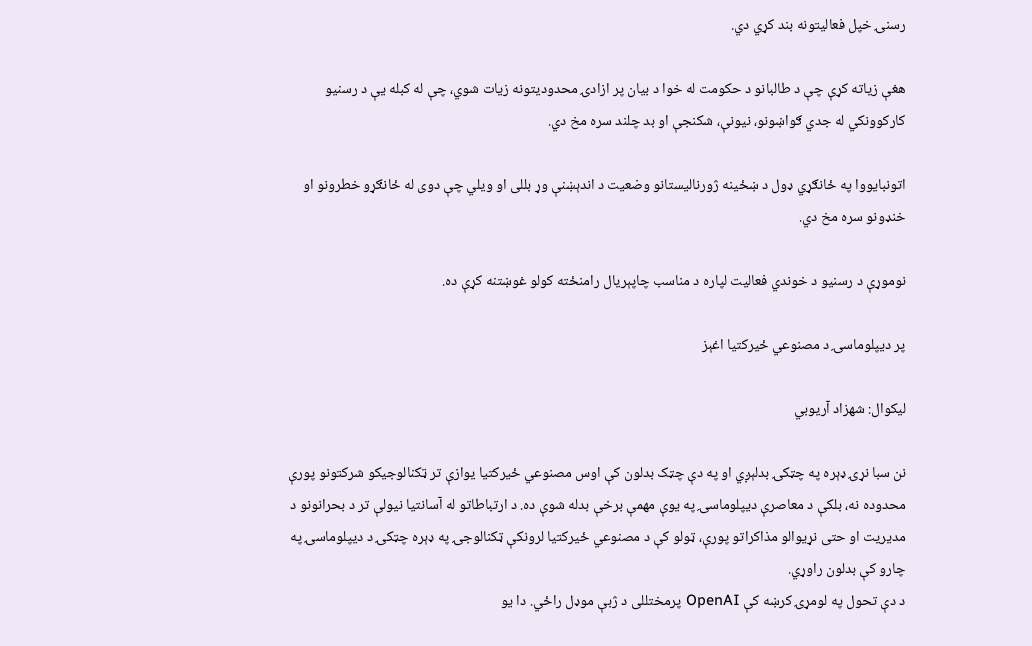رسنۍ خپل فعالیتونه بند کړي دي.

هغې زیاته کړې چې د طالبانو د حکومت له خوا د بیان پر ازادۍ محدودیتونه زیات شوي، چې له کبله یې د رسنیو کارکوونکي له جدي ګواښونو، نیونې، شکنجې او بد چلند سره مخ دي.

اتونبایووا په ځانګړي ډول د ښځینه ژورنالیستانو وضعیت د اندېښنې وړ بللی او ویلي چې دوی له ځانګړو خطرونو او خنډونو سره مخ دي.

نوموړې د رسنیو د خوندي فعالیت لپاره د مناسب چاپېریال رامنځته کولو غوښتنه کړې ده.

پر دیپلوماسۍ د مصنوعي ځيرکتیا اغېز

لیکوال: شهزاد آریوبي

نن سبا نړۍ ډېره په چټکۍ بدلېږي او په دې چټک بدلون کې اوس مصنوعي ځيرکتیا یوازې تر ټکنالوجیکو شرکتونو پورې محدوده نه، بلکې د معاصرې دیپلوماسۍ په یوې مهمې برخې بدله شوې ده. د ارتباطاتو له آسانتیا نیولې تر د بحرانونو د مدیریت او حتی نړیوالو مذاکراتو پورې، ټولو کې د مصنوعي ځیرکتیا لرونکې ټکنالوجۍ په ډېره چټکۍ د دیپلوماسۍ په چارو کې بدلون راوړي.
د دې تحول په لومړۍ کرښه کې OpenAI پرمختللی د ژبې موډل راځي. دا یو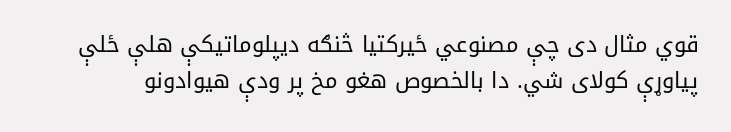قوي مثال دی چې مصنوعي ځيرکتیا څنګه دیپلوماتیکې هلې ځلې پیاوړې کولای شي. دا بالخصوص هغو مخ پر ودې هیوادونو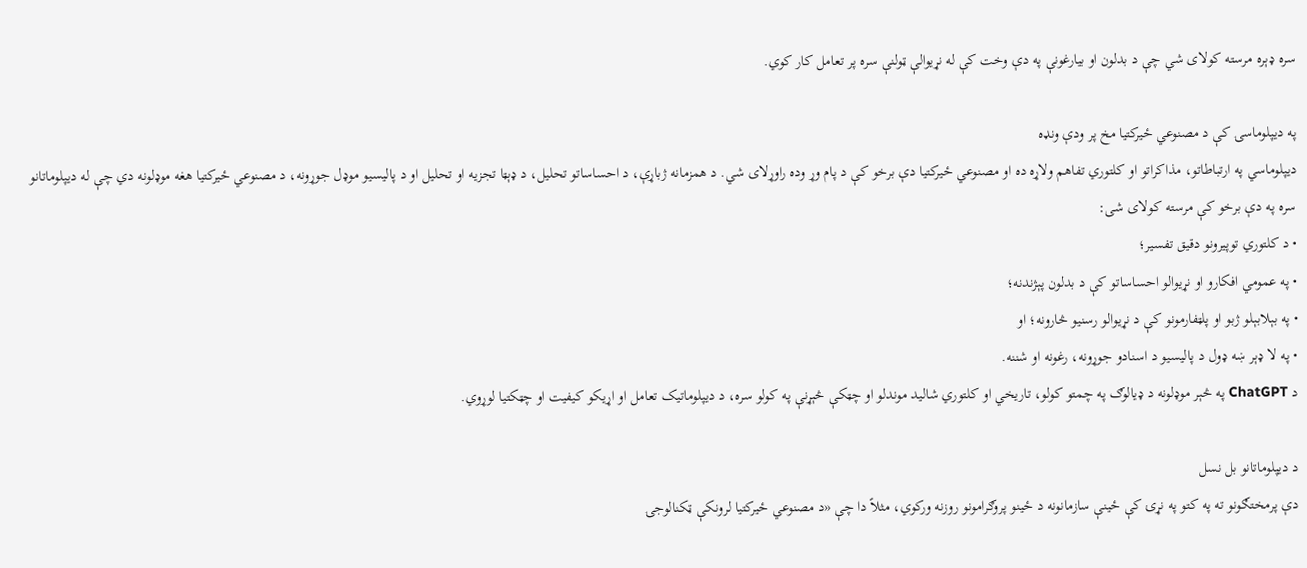سره ډېره مرسته کولای شي چې د بدلون او بیارغونې په دې وخت کې له نړیوالې ټولنې سره پر تعامل کار کوي.

په دیپلوماسۍ کې د مصنوعي ځیرکتیا مخ پر ودې ونډه
دیپلوماسي په ارتباطاتو، مذاکراتو او کلتوري تفاهم ولاړه ده او مصنوعي ځیرکتیا دې برخو کې د پام وړ وده راوړلای شي. د همزمانه ژباړې، د احساساتو تحلیل، د ډېټا تجزیه او تحلیل او د پالیسیو موډل جوړونه، د مصنوعي ځیرکتیا هغه موډلونه دي چې له دیپلوماتانو سره په دې برخو کې مرسته کولای شی:
• د کلتوري توپيرونو دقیق تفسیر؛
• په عمومي افکارو او نړیوالو احساساتو کې د بدلون پېژندنه؛
• په بېلابېلو ژبو او پلټفارمونو کې د نړیوالو رسنیو څارونه؛ او
• په لا ‌ډېر ښه ډول د پالیسیو د اسنادو جوړونه، رغونه او شننه.
د ChatGPT په څېر موډلونه د ډيالوګ په چمتو کولو، تاریخي او کلتوري شالید موندلو او چټکې څېړنې په کولو سره، د دیپلوماتیک تعامل او اړیکو کیفیت او چټکتیا لوړوي.

د دیپلوماتانو بل نسل
دې پرمختګونو ته په کتو په نړۍ کې ځینې سازمانونه د ځینو پروګرامونو روزنه ورکوي، مثلاً دا چې «د مصنوعي ځيرکتیا لرونکې ټکنالوجۍ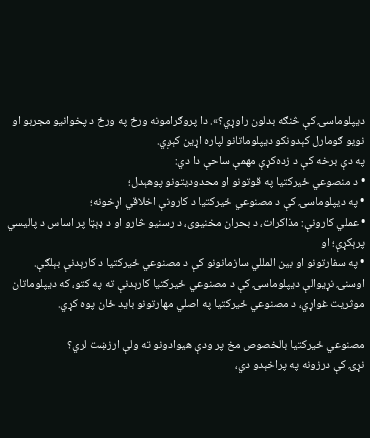دیپلوماسۍ کې څنګه بدلون راوړي؟». دا پروګرامونه ورځ په ورځ د پخوانیو مجربو او نویو ګومارل کېدونکو دیپلوماتانو لپاره اړین کېږي.
په دې برخه کې د زده‌کړې مهمې ساحې دا دي:
• د منصوعي ځیرکتیا په قوتونو او محدودیتونو پوهېدل؛
• په دیپلوماسۍ کې د مصنوعي ځیرکتیا د کارونې اخلاقي اړخونه؛
• عملي کارونې: مذاکرات، د بحران مخنیوی، د رسنیو څارو او د ډېټا پر اساس د پالیسي پرېکړې؛ او
• په سفارتونو او بین المللي سازمانونو کې د مصنوعي ځیرکتیا د کارېدنې بېلګې.
اوسنۍ نړیوالې دیپلوماسۍ کې د مصنوعي ځیرکتیا کارېدنې ته په کتو، که دیپلوماتان موثریت غواړي، د مصنوعي ځيرکتیا په اصلي مهارتونو باید ځان پوه کړي.

مصنوعي ځيرکتیا بالخصوص مخ پر ودې هیوادونو ته ولې ارزښت لري؟
نړۍ کې درزونه په پراخېدو دي،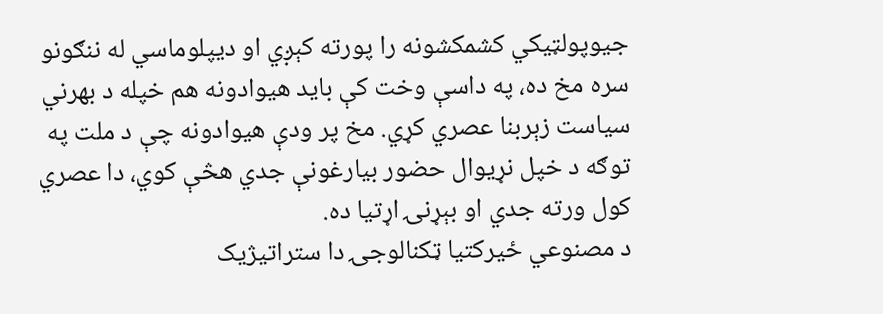جیوپولټيکي کشمکشونه را پورته کېږي او دیپلوماسي له ننګونو سره مخ ده، په داسې وخت کې باید هیوادونه هم خپله د بهرني سیاست زېربنا عصري کړي. مخ پر ودې هیوادونه چې د ملت په توګه د خپل نړیوال حضور بیارغونې جدي هڅې کوي، دا عصري کول ورته جدي او بېړنۍ اړتیا ده.
د مصنوعي ځیرکتیا ټکنالوجۍ دا ستراتيژيک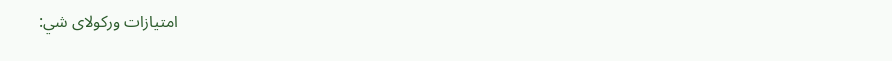امتیازات ورکولای شي: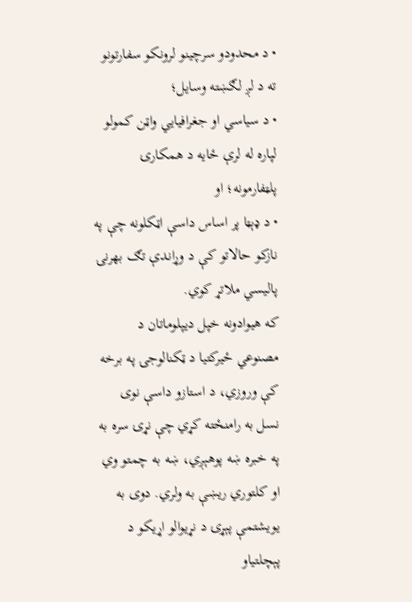• د محدودو سرچینو لرونکو سفارتونو ته د لږ لګښته وسایل؛
• د سیاسي او جغرافیايي واټن کمولو لپاره له لرې ځایه د همکارۍ پلټفارمونه؛ او
• د ډېټا پر اساس داسې اټکلونه چې په نازکو حالاتو کې د وړاندې تګ بهرنۍ پالیسي ملاتړ کوي.
که هیوادونه خپل دیپلوماتان د مصنوعي ځیرکتیا د ټکنالوجۍ په برخه کې وروزي، د استازو داسې نوی نسل به رامنځته کړي چې نړۍ سره به په خبره ښه پوهېږي، ښه به چمتو وي او کلتوري ریښې به ولري. دوی به یویشتمې پېړۍ د نړیوالو اړیکو د پېچلتیاو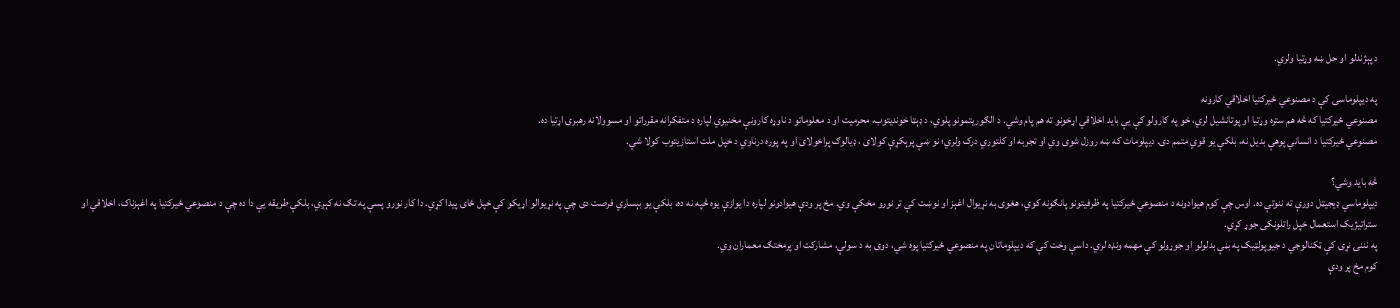د پېژندلو او حل ښه وړتیا ولري.

په دیپلوماسۍ کې د مصنوعي ځيرکتیا اخلاقي کارونه
مصنوعي‌ ځیرکتیا که څه هم ستره وړتیا او پوتانشیل لري، خو په کارولو کې یې باید اخلاقي اړخونو ته هم پام وشي. د الګوریتمونو پلوي، د ډېټا خوندیتوب، محرمیت او د معلوماتو د ناوړه کارونې مخنیوي لپاره د متفکرانه مقرراتو او مسوولانه رهبرۍ اړتیا ده.
مصنوعي ځیرکتیا د انساني پوهې بدیل نه، بلکې یو قوي متمم دی. دیپلومات که ښه روزل شوی وي او تجربه او کلتوري درک ولري؛ نو ښې پرېکړې کولای ، ډيالوګ پراخولای او په پوره درناوي د خپل ملت استازیتوب کولا شي.

څه باید وشي؟
دیپلوماسي ډیجیټل دورې ته ننوتې ده. اوس چې کوم هیوادونه د منصوعي ځيرکتیا په ظرفیتونو پانګونه کوي، هغوی به نړیوال اغېز او نوښت کې تر نورو مخکې وي. مخ پر ودې هیوادونو لپاره دا یوازې یوه څپه نه ده، بلکې یو بېساري فرصت دی چې په نړیوالو اړیکو کې خپل ځای پيدا کړي. دا کار نورو پسې په تګ نه کېږي، بلکې طریقه یې دا ده چې د منصوعي ځیرکتیا په اغېزناک، اخلاقي او ستراتیژيک استعمال خپل راتلونکی جوړ کړي.
په نننۍ نړۍ کې ټکنالوجي د جیوپولټيک په بڼې بدلولو او جوړولو کې مهمه ونډه لري. داسې وخت کې که دیپلوماتان په منصوعي ځیرکتیا پوه شي، دوی به د سولې، مشارکت او پرمختګ معماران وي.
کوم مخ پر ودې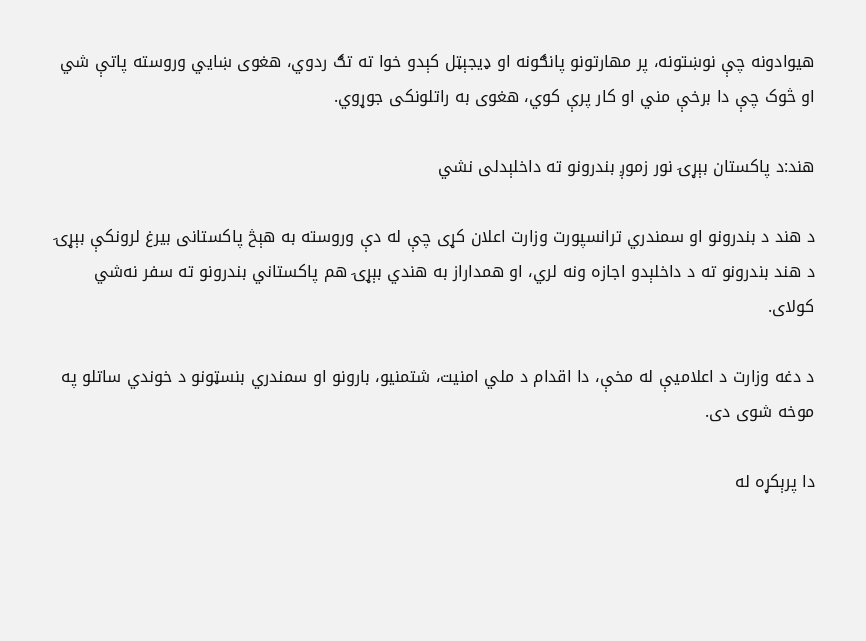هیوادونه چې نوښتونه، پر مهارتونو پانګونه او ډیجېټل کېدو خوا ته تګ ردوي، هغوی ښایي وروسته پاتې شي او څوک چې دا برخې مني او کار پرې کوي، هغوی به راتلونکی جوړوي.

هند:د پاکستان بېړۍ نور زموږ بندرونو ته داخلېدلی نشي

د هند د بندرونو او سمندري ترانسپورت وزارت اعلان کړی چې له دې وروسته به هېڅ پاکستانی بیرغ لرونکې بېړۍ د هند بندرونو ته د داخلېدو اجازه ونه لري، او همداراز به هندي بېړۍ هم پاکستاني بندرونو ته سفر نه‌شي کولای.

د دغه وزارت د اعلامیې له مخې، دا اقدام د ملي امنیت، شتمنیو، بارونو او سمندري بنسټونو د خوندي ساتلو په موخه شوی دی.

دا پرېکړه له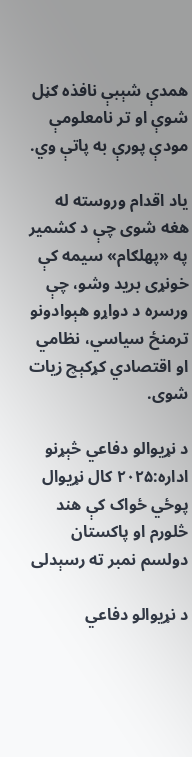همدې شېبې نافذه ګڼل شوې او تر نامعلومې مودې پورې به پاتې وي.

یاد اقدام وروسته له هغه شوی چې د کشمیر په «پهلګام» سیمه کې خونړی برید وشو، چې ورسره د دواړو هېوادونو ترمنځ سیاسي، نظامي او اقتصادي کړکېچ زیات شوی.

د نړیوالو دفاعي څېړنو اداره:۲۰۲۵ کال نړیوال پوځي ځواک کې هند څلورم او پاکستان دولسم نمبر ته رسېدلی

د نړیوالو دفاعي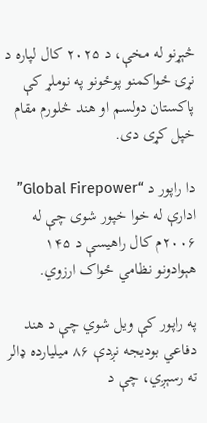څېړنو له مخې، د ۲۰۲۵ کال لپاره د نړۍ ځواکمنو پوځونو په نوملړ کې پاکستان دولسم او هند څلورم مقام خپل کړی دی.

دا راپور د “Global Firepower” ادارې له خوا خپور شوی چې له ۲۰۰۶م کال راهیسې د ۱۴۵ هېوادونو نظامي ځواک ارزوي.

په راپور کې ویل شوي چې د هند دفاعي بودیجه نږدې ۸۶ میلیارده ډالر ته رسېږي، چې د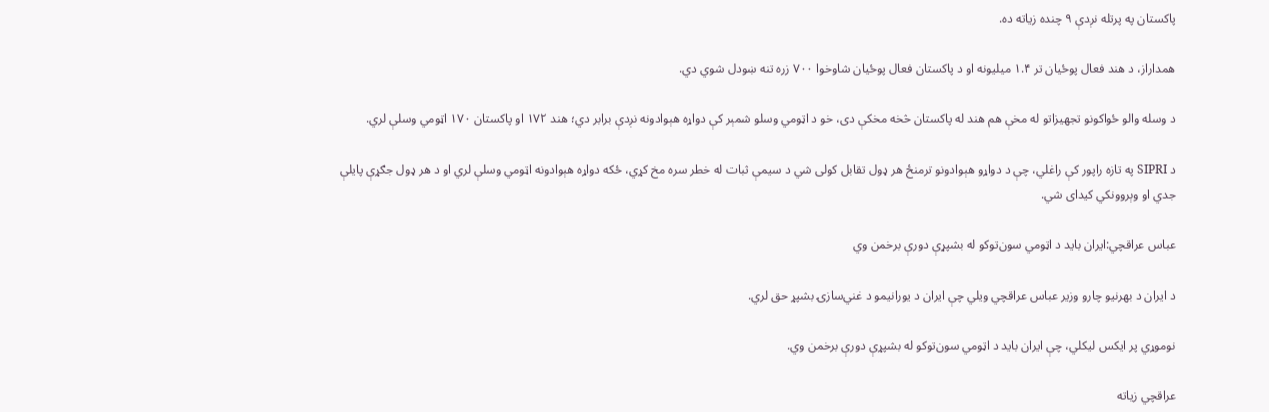پاکستان په پرتله نږدې ۹ چنده زیاته ده.

همداراز، د هند فعال پوځیان تر ۱.۴ میلیونه او د پاکستان فعال پوځیان شاوخوا ۷۰۰ زره تنه ښودل شوي دي.

د وسله والو ځواکونو تجهیزاتو له مخې هم هند له پاکستان څخه مخکې دی، خو د اټومي وسلو شمېر کې دواړه هېوادونه نږدې برابر دي؛ هند ۱۷۲ او پاکستان ۱۷۰ اټومي وسلې لري.

د SIPRI په تازه راپور کې راغلي، چې د دواړو هېوادونو ترمنځ هر ډول تقابل کولی شي د سیمې ثبات له خطر سره مخ کړي، ځکه دواړه هېوادونه اټومي وسلې لري او د هر ډول جګړې پایلې جدي او وېروونکي کیدای شي.

عباس عراقچي:ایران باید د اټومي سون‌توکو له بشپړې دورې برخمن وي

د ایران د بهرنیو چارو وزیر عباس عراقچي ویلي چې ایران د یورانیمو د غني‌سازۍ بشپړ حق لري.

نوموړي پر ایکس لیکلي، چې ایران باید د اټومي سون‌توکو له بشپړې دورې برخمن وي.

عراقچي زیاته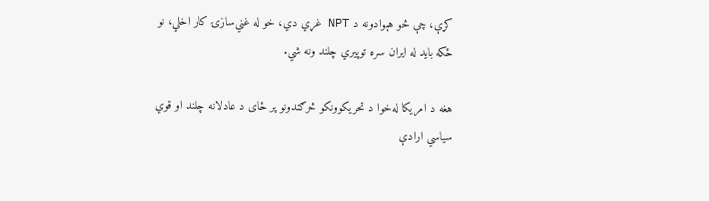کړې، چې څو هېوادونه د NPT غړي دي، خو له غني‌سازۍ کار اخلي، نو ځکه باید له ایران سره توپیري چلند ونه شي.

هغه د امریکا له‌خوا د تحریکوونکو څرګندونو پر ځای د عادلانه چلند او قوي سیاسي ارادې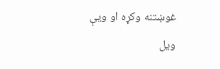غوښتنه وکړه او ویې ویل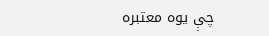چې یوه معتبره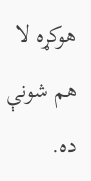هوکړه لا هم شونې ده.